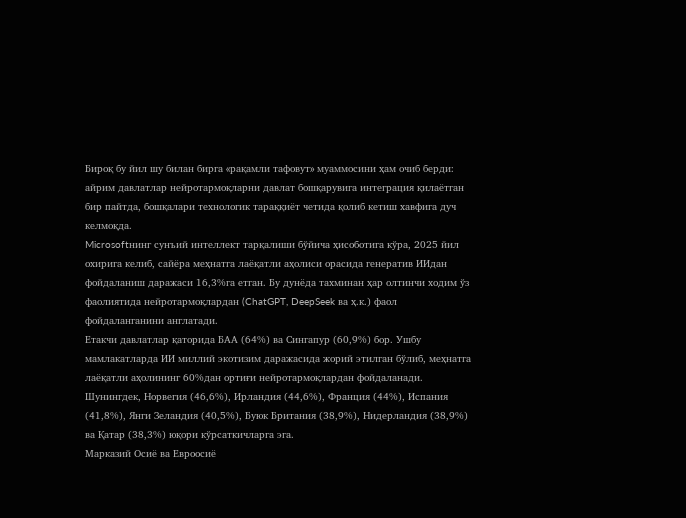Бироқ бу йил шу билан бирга «рақамли тафовут» муаммосини ҳам очиб берди: айрим давлатлар нейротармоқларни давлат бошқарувига интеграция қилаётган бир пайтда, бошқалари технологик тараққиёт четида қолиб кетиш хавфига дуч келмоқда.
Microsoftнинг сунъий интеллект тарқалиши бўйича ҳисоботига кўра, 2025 йил охирига келиб, сайёра меҳнатга лаёқатли аҳолиси орасида генератив ИИдан фойдаланиш даражаси 16,3%га етган. Бу дунёда тахминан ҳар олтинчи ходим ўз фаолиятида нейротармоқлардан (ChatGPT, DeepSeek ва ҳ.к.) фаол фойдаланганини англатади.
Етакчи давлатлар қаторида БАА (64%) ва Сингапур (60,9%) бор. Ушбу мамлакатларда ИИ миллий экотизим даражасида жорий этилган бўлиб, меҳнатга лаёқатли аҳолининг 60%дан ортиғи нейротармоқлардан фойдаланади. Шунингдек, Норвегия (46,6%), Ирландия (44,6%), Франция (44%), Испания (41,8%), Янги Зеландия (40,5%), Буюк Британия (38,9%), Нидерландия (38,9%) ва Қатар (38,3%) юқори кўрсаткичларга эга.
Марказий Осиё ва Евроосиё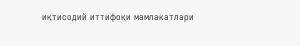иқтисодий иттифоқи мамлакатлари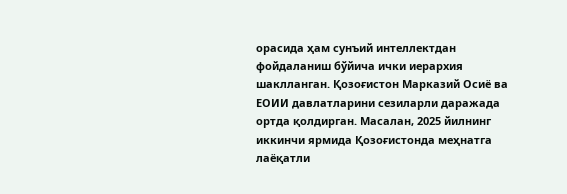орасида ҳам сунъий интеллектдан фойдаланиш бўйича ички иерархия шаклланган. Қозоғистон Марказий Осиё ва ЕОИИ давлатларини сезиларли даражада ортда қолдирган. Масалан, 2025 йилнинг иккинчи ярмида Қозоғистонда меҳнатга лаёқатли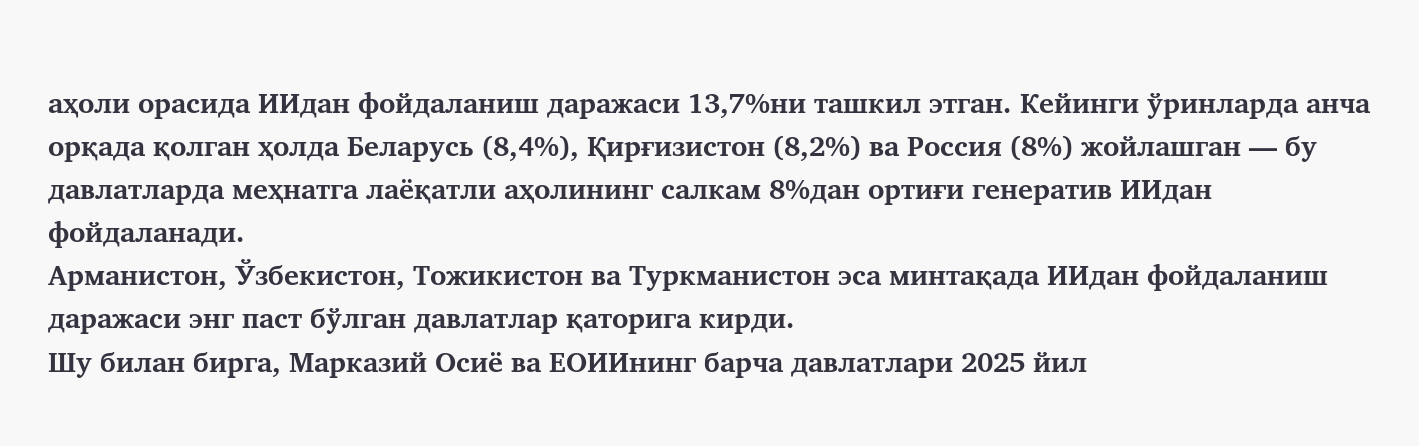аҳоли орасида ИИдан фойдаланиш даражаси 13,7%ни ташкил этган. Кейинги ўринларда анча орқада қолган ҳолда Беларусь (8,4%), Қирғизистон (8,2%) ва Россия (8%) жойлашган — бу давлатларда меҳнатга лаёқатли аҳолининг салкам 8%дан ортиғи генератив ИИдан фойдаланади.
Арманистон, Ўзбекистон, Тожикистон ва Туркманистон эса минтақада ИИдан фойдаланиш даражаси энг паст бўлган давлатлар қаторига кирди.
Шу билан бирга, Марказий Осиё ва ЕОИИнинг барча давлатлари 2025 йил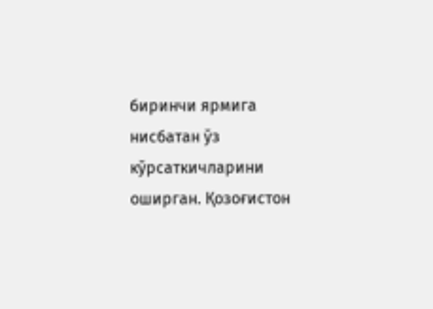биринчи ярмига нисбатан ўз кўрсаткичларини оширган. Қозоғистон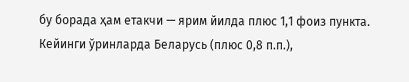бу борада ҳам етакчи — ярим йилда плюс 1,1 фоиз пункта. Кейинги ўринларда Беларусь (плюс 0,8 п.п.),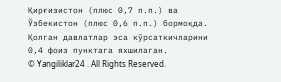Қирғизистон (плюс 0,7 п.п.) ва Ўзбекистон (плюс 0,6 п.п.) бормоқда. Қолган давлатлар эса кўрсаткичларини 0,4 фоиз пунктага яхшилаган.
© Yangiliklar24 . All Rights Reserved.